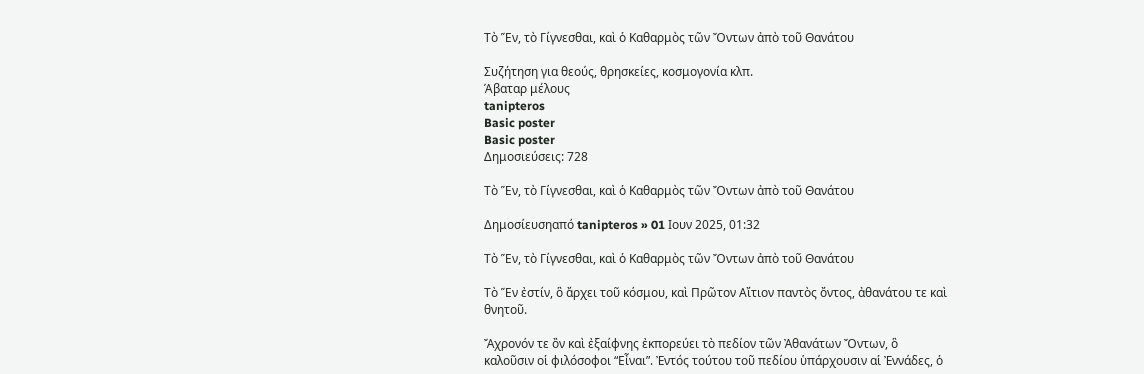Τὸ Ἕν, τὸ Γίγνεσθαι, καὶ ὁ Καθαρμὸς τῶν Ὄντων ἀπὸ τοῦ Θανάτου

Συζήτηση για θεούς, θρησκείες, κοσμογονία κλπ.
Άβαταρ μέλους
tanipteros
Basic poster
Basic poster
Δημοσιεύσεις: 728

Τὸ Ἕν, τὸ Γίγνεσθαι, καὶ ὁ Καθαρμὸς τῶν Ὄντων ἀπὸ τοῦ Θανάτου

Δημοσίευσηαπό tanipteros » 01 Ιουν 2025, 01:32

Τὸ Ἕν, τὸ Γίγνεσθαι, καὶ ὁ Καθαρμὸς τῶν Ὄντων ἀπὸ τοῦ Θανάτου

Τὸ Ἕν ἐστίν, ὃ ἄρχει τοῦ κόσμου, καὶ Πρῶτον Αἴτιον παντὸς ὄντος, ἀθανάτου τε καὶ θνητοῦ.

Ἄχρονόν τε ὂν καὶ ἐξαίφνης ἐκπορεύει τὸ πεδίον τῶν Ἀθανάτων Ὄντων, ὃ καλοῦσιν οἱ φιλόσοφοι “Εἶναι”. Ἐντός τούτου τοῦ πεδίου ὑπάρχουσιν αἱ Ἐννάδες, ὁ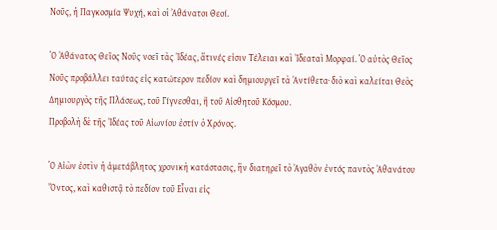Νοῦς, ἡ Παγκοσμία Ψυχή, καὶ οἱ Ἀθάνατοι Θεοί.

Ὁ Ἀθάνατος Θεῖος Νοῦς νοεῖ τὰς Ἰδέας, ἅτινές εἰσιν Τέλειαι καὶ Ἰδεαταὶ Μορφαί. Ὁ αὐτὸς Θεῖος Νοῦς προβάλλει ταύτας εἰς κατώτερον πεδίον καὶ δημιουργεῖ τὰ Ἀντίθετα· διὸ καὶ καλείται Θεὸς Δημιουργὸς τῆς Πλάσεως, τοῦ Γίγνεσθαι, ἢ τοῦ Αἰσθητοῦ Κόσμου.
Προβολὴ δὲ τῆς Ἰδέας τοῦ Αἰωνίου ἐστίν ὁ Χρόνος.

Ὁ Αἰὼν ἐστὶν ἡ ἀμετάβλητος χρονικὴ κατάστασις, ἣν διατηρεῖ τὸ Ἀγαθὸν ἐντός παντὸς Ἀθανάτου Ὄντος, καὶ καθιστᾷ τὸ πεδίον τοῦ Εἶναι εἰς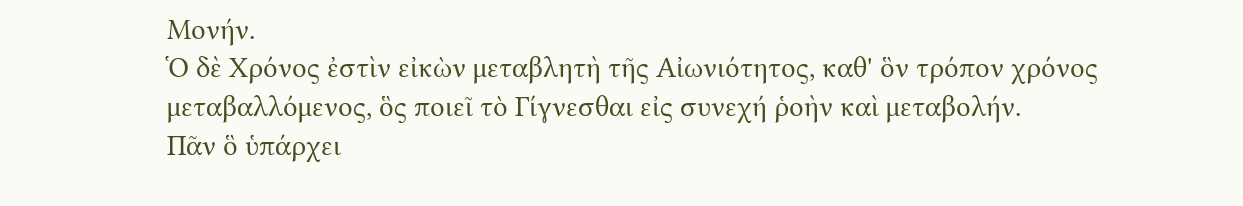Μονήν.
Ὁ δὲ Χρόνος ἐστὶν εἰκὼν μεταβλητὴ τῆς Αἰωνιότητος, καθ' ὃν τρόπον χρόνος μεταβαλλόμενος, ὃς ποιεῖ τὸ Γίγνεσθαι εἰς συνεχή ῥοὴν καὶ μεταβολήν.
Πᾶν ὃ ὑπάρχει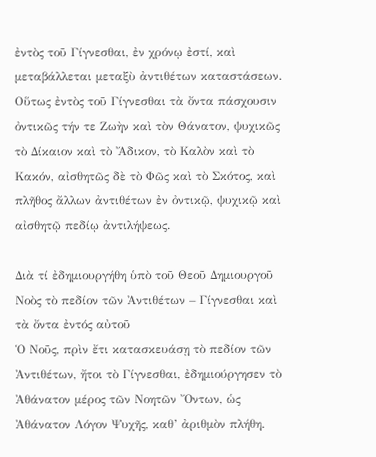ἐντὸς τοῦ Γίγνεσθαι, ἐν χρόνῳ ἐστί, καὶ μεταβάλλεται μεταξὺ ἀντιθέτων καταστάσεων.
Οὕτως ἐντὸς τοῦ Γίγνεσθαι τὰ ὄντα πάσχουσιν ὀντικῶς τήν τε Ζωὴν καὶ τὸν Θάνατον, ψυχικῶς τὸ Δίκαιον καὶ τὸ Ἄδικον, τὸ Καλὸν καὶ τὸ Κακόν, αἰσθητῶς δὲ τὸ Φῶς καὶ τὸ Σκότος, καὶ πλῆθος ἄλλων ἀντιθέτων ἐν ὀντικῷ, ψυχικῷ καὶ αἰσθητῷ πεδίῳ ἀντιλήψεως.

Διὰ τί ἐδημιουργήθη ὑπὸ τοῦ Θεοῦ Δημιουργοῦ Νοὸς τὸ πεδίον τῶν Ἀντιθέτων – Γίγνεσθαι καὶ τὰ ὄντα ἐντός αὐτοῦ
Ὁ Νοῦς, πρὶν ἔτι κατασκευάσῃ τὸ πεδίον τῶν Ἀντιθέτων, ἤτοι τὸ Γίγνεσθαι, ἐδημιούργησεν τὸ Ἀθάνατον μέρος τῶν Νοητῶν Ὄντων, ὡς Ἀθάνατον Λόγον Ψυχῆς, καθ’ ἀριθμὸν πλήθη.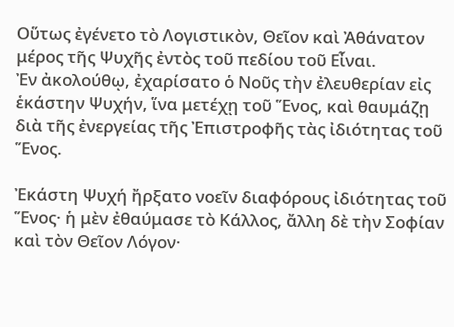Οὕτως ἐγένετο τὸ Λογιστικὸν, Θεῖον καὶ Ἀθάνατον μέρος τῆς Ψυχῆς ἐντὸς τοῦ πεδίου τοῦ Εἶναι.
Ἐν ἀκολούθῳ, ἐχαρίσατο ὁ Νοῦς τὴν ἐλευθερίαν εἰς ἑκάστην Ψυχήν, ἵνα μετέχῃ τοῦ Ἕνoς, καὶ θαυμάζῃ διὰ τῆς ἐνεργείας τῆς Ἐπιστροφῆς τὰς ἰδιότητας τοῦ Ἕνoς.

Ἐκάστη Ψυχή ἤρξατο νοεῖν διαφόρους ἰδιότητας τοῦ Ἕνoς· ἡ μὲν ἐθαύμασε τὸ Κάλλος, ἄλλη δὲ τὴν Σοφίαν καὶ τὸν Θεῖον Λόγον·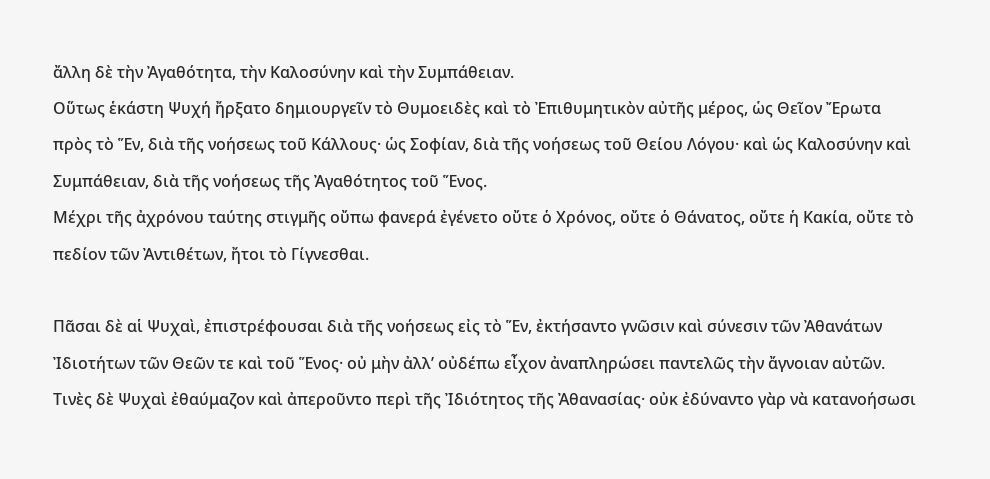ἄλλη δὲ τὴν Ἀγαθότητα, τὴν Καλοσύνην καὶ τὴν Συμπάθειαν.
Οὕτως ἑκάστη Ψυχή ἤρξατο δημιουργεῖν τὸ Θυμοειδὲς καὶ τὸ Ἐπιθυμητικὸν αὐτῆς μέρος, ὡς Θεῖον Ἔρωτα πρὸς τὸ Ἕν, διὰ τῆς νοήσεως τοῦ Κάλλους· ὡς Σοφίαν, διὰ τῆς νοήσεως τοῦ Θείου Λόγου· καὶ ὡς Καλοσύνην καὶ Συμπάθειαν, διὰ τῆς νοήσεως τῆς Ἀγαθότητος τοῦ Ἕνoς.
Μέχρι τῆς ἀχρόνου ταύτης στιγμῆς οὔπω φανερά ἐγένετο οὔτε ὁ Χρόνος, οὔτε ὁ Θάνατος, οὔτε ἡ Κακία, οὔτε τὸ πεδίον τῶν Ἀντιθέτων, ἤτοι τὸ Γίγνεσθαι.

Πᾶσαι δὲ αἱ Ψυχαὶ, ἐπιστρέφουσαι διὰ τῆς νοήσεως εἰς τὸ Ἕν, ἐκτήσαντο γνῶσιν καὶ σύνεσιν τῶν Ἀθανάτων Ἰδιοτήτων τῶν Θεῶν τε καὶ τοῦ Ἕνoς· οὐ μὴν ἀλλ’ οὐδέπω εἶχον ἀναπληρώσει παντελῶς τὴν ἄγνοιαν αὐτῶν.
Τινὲς δὲ Ψυχαὶ ἐθαύμαζον καὶ ἀπεροῦντο περὶ τῆς Ἰδιότητος τῆς Ἀθανασίας· οὐκ ἐδύναντο γὰρ νὰ κατανοήσωσι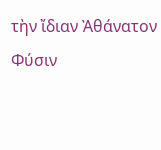τὴν ἴδιαν Ἀθάνατον Φύσιν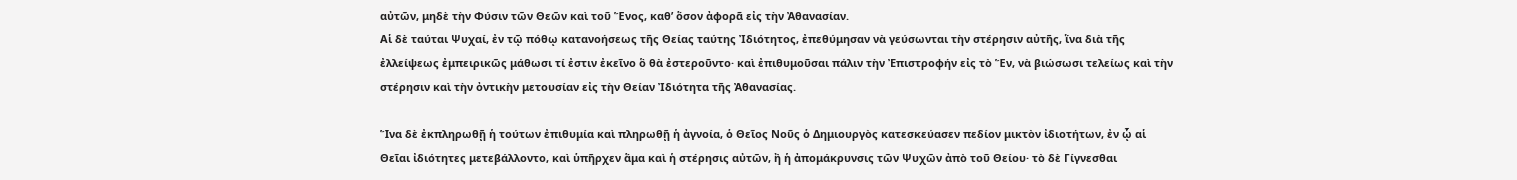αὐτῶν, μηδὲ τὴν Φύσιν τῶν Θεῶν καὶ τοῦ Ἕνoς, καθ’ ὅσον ἀφορᾶ εἰς τὴν Ἀθανασίαν.
Αἱ δὲ ταύται Ψυχαί, ἐν τῷ πόθῳ κατανοήσεως τῆς Θείας ταύτης Ἰδιότητος, ἐπεθύμησαν νὰ γεύσωνται τὴν στέρησιν αὐτῆς, ἵνα διὰ τῆς ἐλλείψεως ἐμπειρικῶς μάθωσι τί ἐστιν ἐκεῖνο ὃ θὰ ἐστεροῦντο· καὶ ἐπιθυμοῦσαι πάλιν τὴν Ἐπιστροφήν εἰς τὸ Ἕν, νὰ βιώσωσι τελείως καὶ τὴν στέρησιν καὶ τὴν ὀντικὴν μετουσίαν εἰς τὴν Θείαν Ἰδιότητα τῆς Ἀθανασίας.

Ἵνα δὲ ἐκπληρωθῇ ἡ τούτων ἐπιθυμία καὶ πληρωθῇ ἡ ἀγνοία, ὁ Θεῖος Νοῦς ὁ Δημιουργὸς κατεσκεύασεν πεδίον μικτὸν ἰδιοτήτων, ἐν ᾧ αἱ Θεῖαι ἰδιότητες μετεβάλλοντο, καὶ ὑπῆρχεν ἅμα καὶ ἡ στέρησις αὐτῶν, ἢ ἡ ἀπομάκρυνσις τῶν Ψυχῶν ἀπὸ τοῦ Θείου· τὸ δὲ Γίγνεσθαι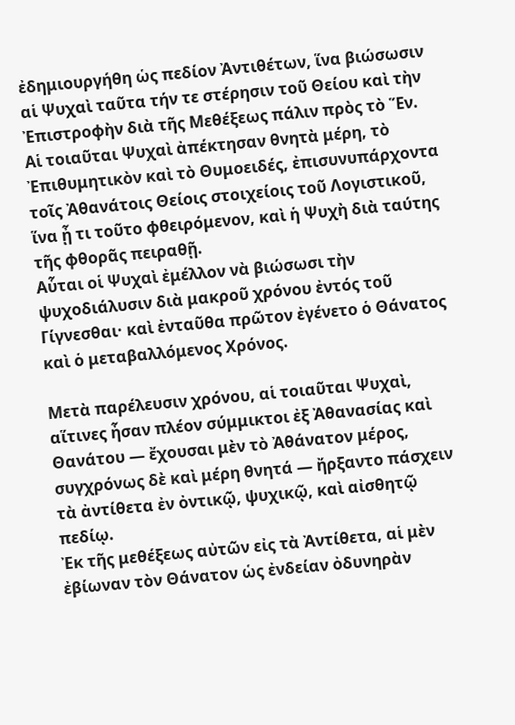ἐδημιουργήθη ὡς πεδίον Ἀντιθέτων, ἵνα βιώσωσιν αἱ Ψυχαὶ ταῦτα τήν τε στέρησιν τοῦ Θείου καὶ τὴν Ἐπιστροφὴν διὰ τῆς Μεθέξεως πάλιν πρὸς τὸ Ἕν.
Αἱ τοιαῦται Ψυχαὶ ἀπέκτησαν θνητὰ μέρη, τὸ Ἐπιθυμητικὸν καὶ τὸ Θυμοειδές, ἐπισυνυπάρχοντα τοῖς Ἀθανάτοις Θείοις στοιχείοις τοῦ Λογιστικοῦ, ἵνα ᾖ τι τοῦτο φθειρόμενον, καὶ ἡ Ψυχὴ διὰ ταύτης τῆς φθορᾶς πειραθῇ.
Αὗται οἱ Ψυχαὶ ἐμέλλον νὰ βιώσωσι τὴν ψυχοδιάλυσιν διὰ μακροῦ χρόνου ἐντός τοῦ Γίγνεσθαι· καὶ ἐνταῦθα πρῶτον ἐγένετο ὁ Θάνατος καὶ ὁ μεταβαλλόμενος Χρόνος.

Μετὰ παρέλευσιν χρόνου, αἱ τοιαῦται Ψυχαὶ, αἵτινες ἦσαν πλέον σύμμικτοι ἐξ Ἀθανασίας καὶ Θανάτου — ἔχουσαι μὲν τὸ Ἀθάνατον μέρος, συγχρόνως δὲ καὶ μέρη θνητά — ἤρξαντο πάσχειν τὰ ἀντίθετα ἐν ὀντικῷ, ψυχικῷ, καὶ αἰσθητῷ πεδίῳ.
Ἐκ τῆς μεθέξεως αὐτῶν εἰς τὰ Ἀντίθετα, αἱ μὲν ἐβίωναν τὸν Θάνατον ὡς ἐνδείαν ὀδυνηρὰν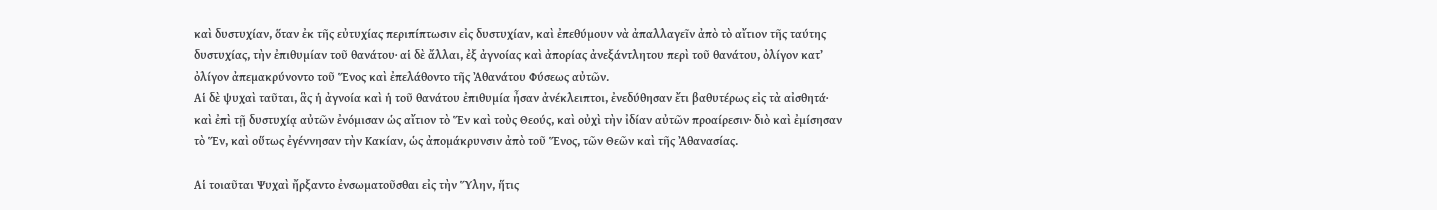καὶ δυστυχίαν, ὅταν ἐκ τῆς εὐτυχίας περιπίπτωσιν εἰς δυστυχίαν, καὶ ἐπεθύμουν νὰ ἀπαλλαγεῖν ἀπὸ τὸ αἴτιον τῆς ταύτης δυστυχίας, τὴν ἐπιθυμίαν τοῦ θανάτου· αἱ δὲ ἄλλαι, ἐξ ἀγνοίας καὶ ἀπορίας ἀνεξάντλητου περὶ τοῦ θανάτου, ὀλίγον κατ’ ὀλίγον ἀπεμακρύνοντο τοῦ Ἕνoς καὶ ἐπελάθοντο τῆς Ἀθανάτου Φύσεως αὐτῶν.
Αἱ δὲ ψυχαὶ ταῦται, ἃς ἡ ἀγνοία καὶ ἡ τοῦ θανάτου ἐπιθυμία ἦσαν ἀνέκλειπτοι, ἐνεδύθησαν ἔτι βαθυτέρως εἰς τὰ αἰσθητά· καὶ ἐπὶ τῇ δυστυχίᾳ αὐτῶν ἐνόμισαν ὡς αἴτιον τὸ Ἕν καὶ τοὺς Θεούς, καὶ οὐχὶ τὴν ἰδίαν αὐτῶν προαίρεσιν· διὸ καὶ ἐμίσησαν τὸ Ἕν, καὶ οὕτως ἐγέννησαν τὴν Κακίαν, ὡς ἀπομάκρυνσιν ἀπὸ τοῦ Ἕνoς, τῶν Θεῶν καὶ τῆς Ἀθανασίας.

Αἱ τοιαῦται Ψυχαὶ ἤρξαντο ἐνσωματοῦσθαι εἰς τὴν Ὕλην, ἥτις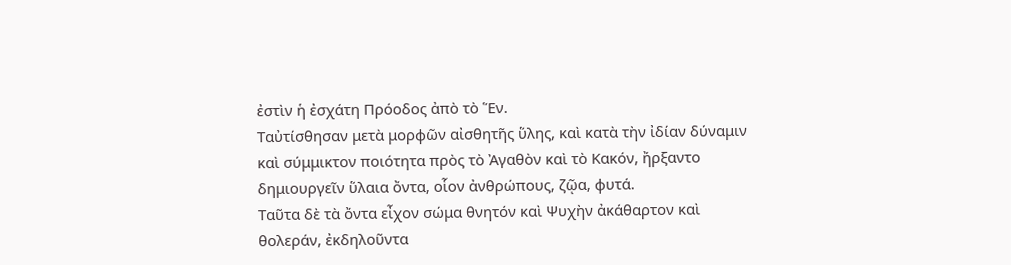ἐστὶν ἡ ἐσχάτη Πρόοδος ἀπὸ τὸ Ἕν.
Ταὐτίσθησαν μετὰ μορφῶν αἰσθητῆς ὕλης, καὶ κατὰ τὴν ἰδίαν δύναμιν καὶ σύμμικτον ποιότητα πρὸς τὸ Ἀγαθὸν καὶ τὸ Κακόν, ἤρξαντο δημιουργεῖν ὕλαια ὄντα, οἷον ἀνθρώπους, ζῷα, φυτά.
Ταῦτα δὲ τὰ ὄντα εἶχον σώμα θνητόν καὶ Ψυχὴν ἀκάθαρτον καὶ θολεράν, ἐκδηλοῦντα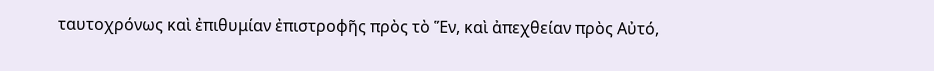ταυτοχρόνως καὶ ἐπιθυμίαν ἐπιστροφῆς πρὸς τὸ Ἕν, καὶ ἀπεχθείαν πρὸς Αὐτό,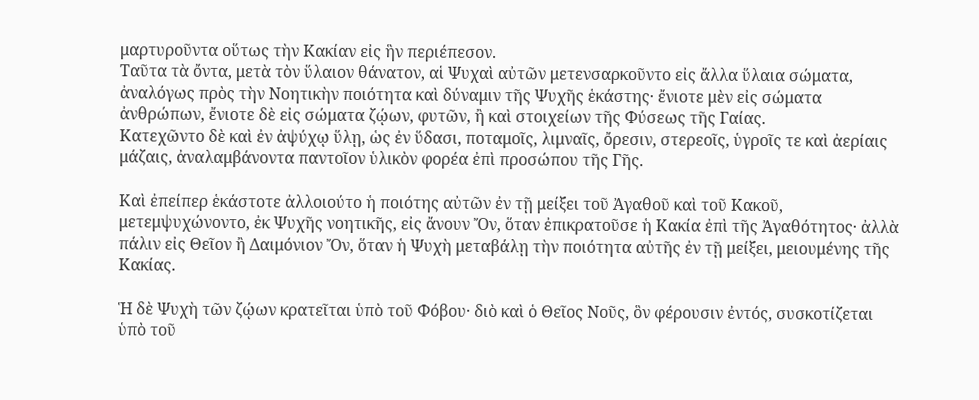μαρτυροῦντα οὕτως τὴν Κακίαν εἰς ἣν περιέπεσον.
Ταῦτα τὰ ὄντα, μετὰ τὸν ὕλαιον θάνατον, αἱ Ψυχαὶ αὐτῶν μετενσαρκοῦντο εἰς ἄλλα ὕλαια σώματα, ἀναλόγως πρὸς τὴν Νοητικὴν ποιότητα καὶ δύναμιν τῆς Ψυχῆς ἑκάστης· ἔνιοτε μὲν εἰς σώματα ἀνθρώπων, ἔνιοτε δὲ εἰς σώματα ζῴων, φυτῶν, ἢ καὶ στοιχείων τῆς Φύσεως τῆς Γαίας.
Κατεχῶντο δὲ καὶ ἐν ἀψύχῳ ὕλῃ, ὡς ἐν ὕδασι, ποταμοῖς, λιμναῖς, ὄρεσιν, στερεοῖς, ὑγροῖς τε καὶ ἀερίαις μάζαις, ἀναλαμβάνοντα παντοῖον ὑλικὸν φορέα ἐπὶ προσώπου τῆς Γῆς.

Καὶ ἐπείπερ ἑκάστοτε ἀλλοιούτο ἡ ποιότης αὐτῶν ἐν τῇ μείξει τοῦ Ἀγαθοῦ καὶ τοῦ Κακοῦ, μετεμψυχώνοντο, ἐκ Ψυχῆς νοητικῆς, εἰς ἄνουν Ὄν, ὅταν ἐπικρατοῦσε ἡ Κακία ἐπὶ τῆς Ἀγαθότητος· ἀλλὰ πάλιν εἰς Θεῖον ἢ Δαιμόνιον Ὄν, ὅταν ἡ Ψυχὴ μεταβάλῃ τὴν ποιότητα αὐτῆς ἐν τῇ μείξει, μειουμένης τῆς Κακίας.

Ἡ δὲ Ψυχὴ τῶν ζῴων κρατεῖται ὑπὸ τοῦ Φόβου· διὸ καὶ ὁ Θεῖος Νοῦς, ὃν φέρουσιν ἐντός, συσκοτίζεται ὑπὸ τοῦ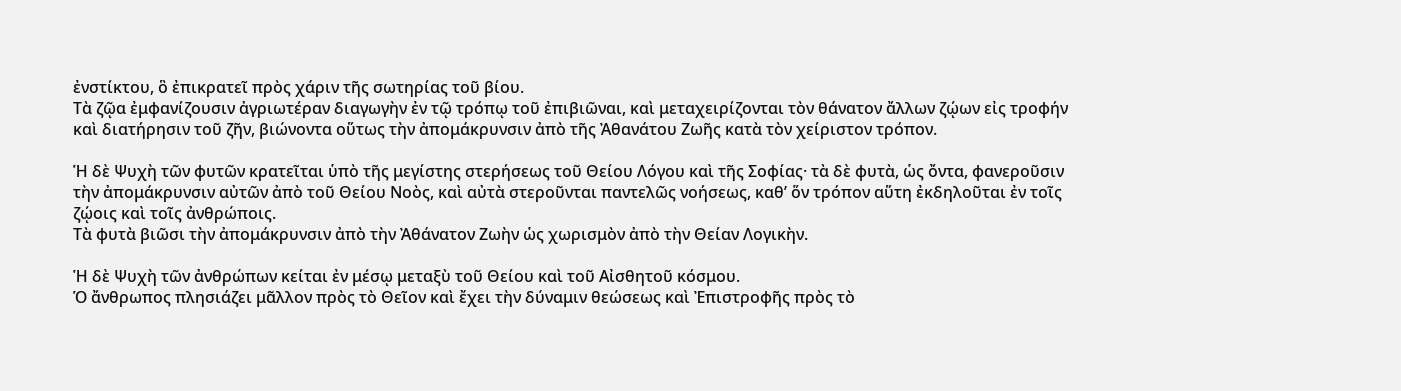ἐνστίκτου, ὃ ἐπικρατεῖ πρὸς χάριν τῆς σωτηρίας τοῦ βίου.
Τὰ ζῷα ἐμφανίζουσιν ἀγριωτέραν διαγωγὴν ἐν τῷ τρόπῳ τοῦ ἐπιβιῶναι, καὶ μεταχειρίζονται τὸν θάνατον ἄλλων ζῴων εἰς τροφήν καὶ διατήρησιν τοῦ ζῆν, βιώνοντα οὕτως τὴν ἀπομάκρυνσιν ἀπὸ τῆς Ἀθανάτου Ζωῆς κατὰ τὸν χείριστον τρόπον.

Ἡ δὲ Ψυχὴ τῶν φυτῶν κρατεῖται ὑπὸ τῆς μεγίστης στερήσεως τοῦ Θείου Λόγου καὶ τῆς Σοφίας· τὰ δὲ φυτὰ, ὡς ὄντα, φανεροῦσιν τὴν ἀπομάκρυνσιν αὐτῶν ἀπὸ τοῦ Θείου Νοὸς, καὶ αὐτὰ στεροῦνται παντελῶς νοήσεως, καθ’ ὅν τρόπον αὕτη ἐκδηλοῦται ἐν τοῖς ζῴοις καὶ τοῖς ἀνθρώποις.
Τὰ φυτὰ βιῶσι τὴν ἀπομάκρυνσιν ἀπὸ τὴν Ἀθάνατον Ζωὴν ὡς χωρισμὸν ἀπὸ τὴν Θείαν Λογικὴν.

Ἡ δὲ Ψυχὴ τῶν ἀνθρώπων κείται ἐν μέσῳ μεταξὺ τοῦ Θείου καὶ τοῦ Αἰσθητοῦ κόσμου.
Ὁ ἄνθρωπος πλησιάζει μᾶλλον πρὸς τὸ Θεῖον καὶ ἔχει τὴν δύναμιν θεώσεως καὶ Ἐπιστροφῆς πρὸς τὸ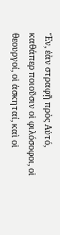Ἕν, ἐὰν στραφῇ πρὸς Αὐτό, καθάπερ ποιοῦσιν οἱ φιλόσοφοι, οἱ θεουργοί, οἱ ἀσκηταί, καὶ οἱ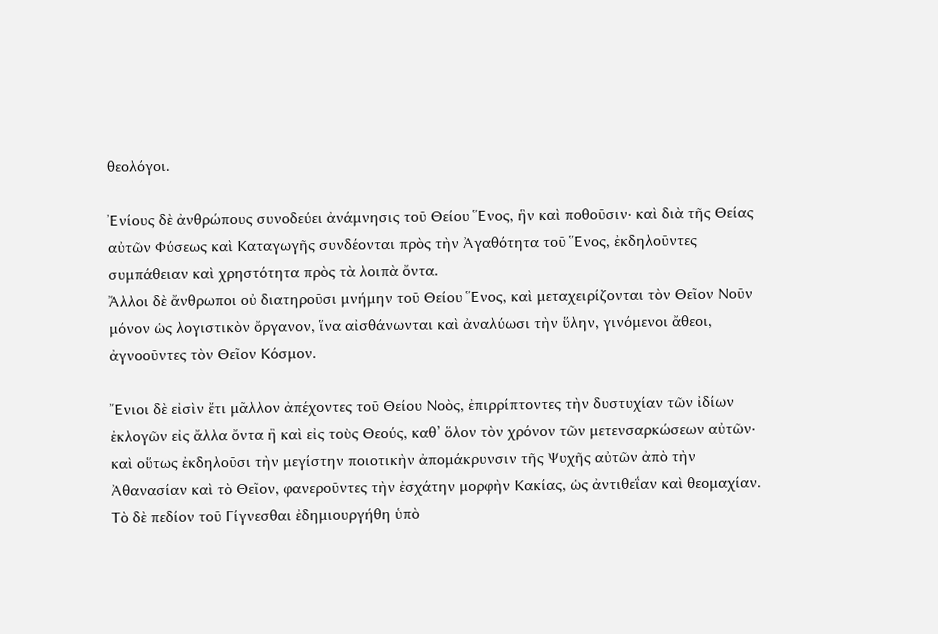θεολόγοι.

Ἐνίους δὲ ἀνθρώπους συνοδεύει ἀνάμνησις τοῦ Θείου Ἕνoς, ἣν καὶ ποθοῦσιν· καὶ διὰ τῆς Θείας αὐτῶν Φύσεως καὶ Καταγωγῆς συνδέονται πρὸς τὴν Ἀγαθότητα τοῦ Ἕνoς, ἐκδηλοῦντες συμπάθειαν καὶ χρηστότητα πρὸς τὰ λοιπὰ ὄντα.
Ἄλλοι δὲ ἄνθρωποι οὐ διατηροῦσι μνήμην τοῦ Θείου Ἕνoς, καὶ μεταχειρίζονται τὸν Θεῖον Νοῦν μόνον ὡς λογιστικὸν ὄργανον, ἵνα αἰσθάνωνται καὶ ἀναλύωσι τὴν ὕλην, γινόμενοι ἄθεοι, ἀγνοοῦντες τὸν Θεῖον Κόσμον.

Ἔνιοι δὲ εἰσὶν ἔτι μᾶλλον ἀπέχοντες τοῦ Θείου Νοὸς, ἐπιρρίπτοντες τὴν δυστυχίαν τῶν ἰδίων ἐκλογῶν εἰς ἄλλα ὄντα ἢ καὶ εἰς τοὺς Θεούς, καθ’ ὅλον τὸν χρόνον τῶν μετενσαρκώσεων αὐτῶν· καὶ οὕτως ἐκδηλοῦσι τὴν μεγίστην ποιοτικὴν ἀπομάκρυνσιν τῆς Ψυχῆς αὐτῶν ἀπὸ τὴν Ἀθανασίαν καὶ τὸ Θεῖον, φανεροῦντες τὴν ἐσχάτην μορφὴν Κακίας, ὡς ἀντιθεΐαν καὶ θεομαχίαν.
Τὸ δὲ πεδίον τοῦ Γίγνεσθαι ἐδημιουργήθη ὑπὸ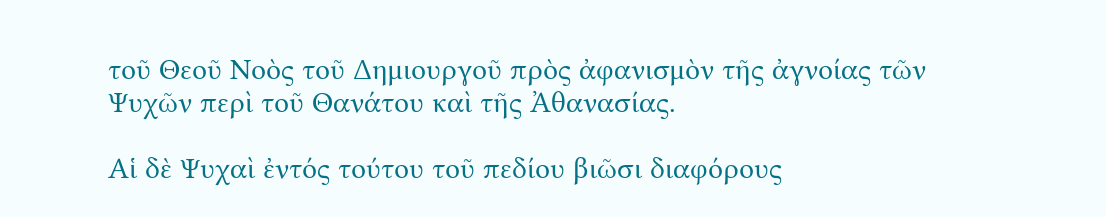τοῦ Θεοῦ Νοὸς τοῦ Δημιουργοῦ πρὸς ἀφανισμὸν τῆς ἀγνοίας τῶν Ψυχῶν περὶ τοῦ Θανάτου καὶ τῆς Ἀθανασίας.

Αἱ δὲ Ψυχαὶ ἐντός τούτου τοῦ πεδίου βιῶσι διαφόρους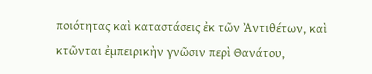ποιότητας καὶ καταστάσεις ἐκ τῶν Ἀντιθέτων, καὶ κτῶνται ἐμπειρικὴν γνῶσιν περὶ Θανάτου,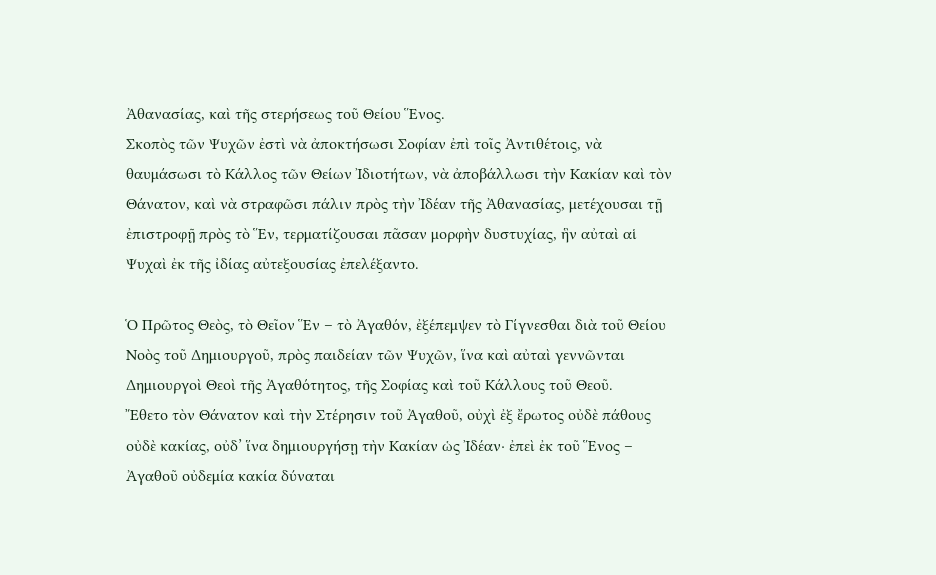Ἀθανασίας, καὶ τῆς στερήσεως τοῦ Θείου Ἕνoς.
Σκοπὸς τῶν Ψυχῶν ἐστὶ νὰ ἀποκτήσωσι Σοφίαν ἐπὶ τοῖς Ἀντιθέτοις, νὰ θαυμάσωσι τὸ Κάλλος τῶν Θείων Ἰδιοτήτων, νὰ ἀποβάλλωσι τὴν Κακίαν καὶ τὸν Θάνατον, καὶ νὰ στραφῶσι πάλιν πρὸς τὴν Ἰδέαν τῆς Ἀθανασίας, μετέχουσαι τῇ ἐπιστροφῇ πρὸς τὸ Ἕν, τερματίζουσαι πᾶσαν μορφὴν δυστυχίας, ἣν αὐταὶ αἱ Ψυχαὶ ἐκ τῆς ἰδίας αὐτεξουσίας ἐπελέξαντο.

Ὁ Πρῶτος Θεὸς, τὸ Θεῖον Ἕν – τὸ Ἀγαθόν, ἐξέπεμψεν τὸ Γίγνεσθαι διὰ τοῦ Θείου Νοὸς τοῦ Δημιουργοῦ, πρὸς παιδείαν τῶν Ψυχῶν, ἵνα καὶ αὐταὶ γεννῶνται Δημιουργοὶ Θεοὶ τῆς Ἀγαθότητος, τῆς Σοφίας καὶ τοῦ Κάλλους τοῦ Θεοῦ.
Ἔθετο τὸν Θάνατον καὶ τὴν Στέρησιν τοῦ Ἀγαθοῦ, οὐχὶ ἐξ ἔρωτος οὐδὲ πάθους οὐδὲ κακίας, οὐδ’ ἵνα δημιουργήσῃ τὴν Κακίαν ὡς Ἰδέαν· ἐπεὶ ἐκ τοῦ Ἕνoς – Ἀγαθοῦ οὐδεμία κακία δύναται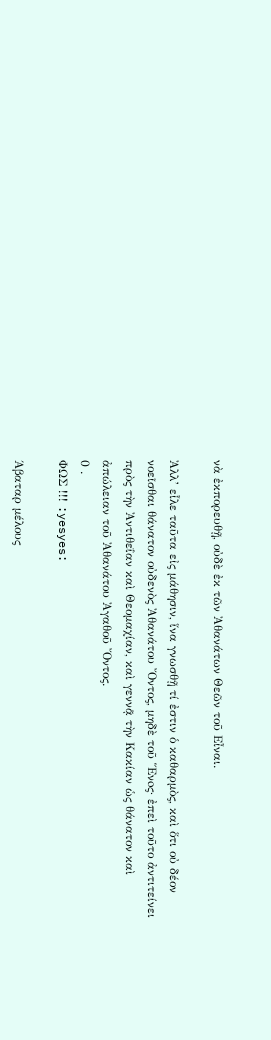νὰ ἐκπορευθῇ, οὐδὲ ἐκ τῶν Ἀθανάτων Θεῶν τοῦ Εἶναι.

Ἀλλ’ εἷλε ταῦτα εἰς μάθησιν, ἵνα γνωσθῇ τί ἐστιν ὁ καθαρμὸς, καὶ ὅτι οὐ δέον νοεῖσθαι θάνατον οὐδενὸς Ἀθανάτου Ὄντος, μηδὲ τοῦ Ἕνoς· ἐπεὶ τοῦτο ἀντιτείνει πρὸς τὴν Ἀντιθεΐαν καὶ Θεομαχίαν, καὶ γεννᾷ τὴν Κακίαν ὡς θάνατον καὶ ἀπώλειαν τοῦ Ἀθανάτου Ἀγαθοῦ Ὄντος.
0 .
ΦΩΣ !!! :yesyes:

Άβαταρ μέλους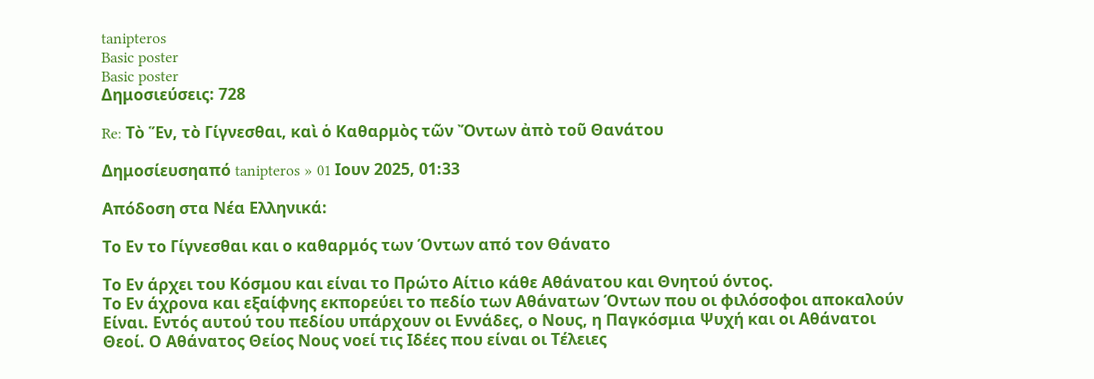tanipteros
Basic poster
Basic poster
Δημοσιεύσεις: 728

Re: Τὸ Ἕν, τὸ Γίγνεσθαι, καὶ ὁ Καθαρμὸς τῶν Ὄντων ἀπὸ τοῦ Θανάτου

Δημοσίευσηαπό tanipteros » 01 Ιουν 2025, 01:33

Απόδοση στα Νέα Ελληνικά:

Το Εν το Γίγνεσθαι και ο καθαρμός των Όντων από τον Θάνατο

Το Εν άρχει του Κόσμου και είναι το Πρώτο Αίτιο κάθε Αθάνατου και Θνητού όντος.
Το Εν άχρονα και εξαίφνης εκπορεύει το πεδίο των Αθάνατων Όντων που οι φιλόσοφοι αποκαλούν Είναι. Εντός αυτού του πεδίου υπάρχουν οι Εννάδες, ο Νους, η Παγκόσμια Ψυχή και οι Αθάνατοι Θεοί. Ο Αθάνατος Θείος Νους νοεί τις Ιδέες που είναι οι Τέλειες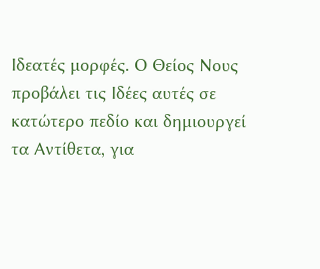Ιδεατές μορφές. Ο Θείος Νους προβάλει τις Ιδέες αυτές σε κατώτερο πεδίο και δημιουργεί τα Αντίθετα, για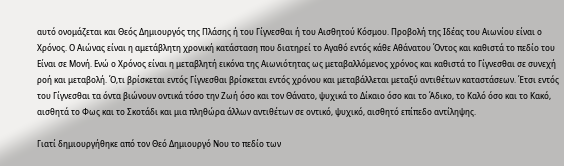αυτό ονομάζεται και Θεός Δημιουργός της Πλάσης ή του Γίγνεσθαι ή του Αισθητού Κόσμου. Προβολή της Ιδέας του Αιωνίου είναι ο Χρόνος. Ο Αιώνας είναι η αμετάβλητη χρονική κατάσταση που διατηρεί το Αγαθό εντός κάθε Αθάνατου Όντος και καθιστά το πεδίο του Είναι σε Μονή. Ενώ ο Χρόνος είναι η μεταβλητή εικόνα της Αιωνιότητας ως μεταβαλλόμενος χρόνος και καθιστά το Γίγνεσθαι σε συνεχή ροή και μεταβολή. Ό,τι βρίσκεται εντός Γίγνεσθαι βρίσκεται εντός χρόνου και μεταβάλλεται μεταξύ αντιθέτων καταστάσεων. Έτσι εντός του Γίγνεσθαι τα όντα βιώνουν οντικά τόσο την Ζωή όσο και τον Θάνατο, ψυχικά το Δίκαιο όσο και το Άδικο, το Καλό όσο και το Κακό, αισθητά το Φως και το Σκοτάδι και μια πληθώρα άλλων αντιθέτων σε οντικό, ψυχικό, αισθητό επίπεδο αντίληψης.

Γιατί δημιουργήθηκε από τον Θεό Δημιουργό Νου το πεδίο των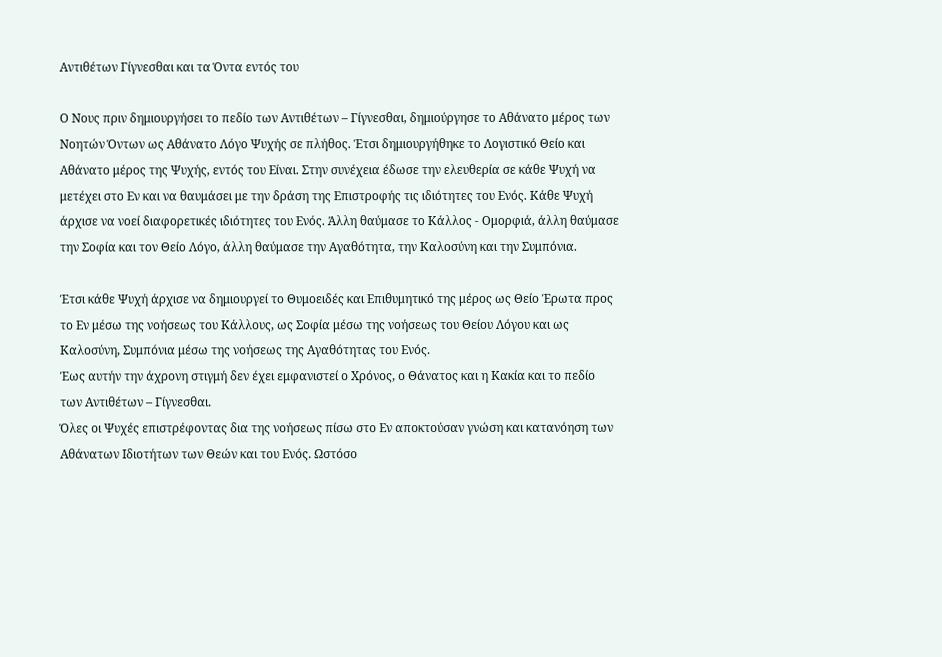Αντιθέτων Γίγνεσθαι και τα Όντα εντός του

Ο Νους πριν δημιουργήσει το πεδίο των Αντιθέτων – Γίγνεσθαι, δημιούργησε το Αθάνατο μέρος των Νοητών Όντων ως Αθάνατο Λόγο Ψυχής σε πλήθος. Έτσι δημιουργήθηκε το Λογιστικό Θείο και Αθάνατο μέρος της Ψυχής, εντός του Είναι. Στην συνέχεια έδωσε την ελευθερία σε κάθε Ψυχή να μετέχει στο Εν και να θαυμάσει με την δράση της Επιστροφής τις ιδιότητες του Ενός. Κάθε Ψυχή άρχισε να νοεί διαφορετικές ιδιότητες του Ενός. Άλλη θαύμασε το Κάλλος - Ομορφιά, άλλη θαύμασε την Σοφία και τον Θείο Λόγο, άλλη θαύμασε την Αγαθότητα, την Καλοσύνη και την Συμπόνια.

Έτσι κάθε Ψυχή άρχισε να δημιουργεί το Θυμοειδές και Επιθυμητικό της μέρος ως Θείο Έρωτα προς το Εν μέσω της νοήσεως του Κάλλους, ως Σοφία μέσω της νοήσεως του Θείου Λόγου και ως Καλοσύνη, Συμπόνια μέσω της νοήσεως της Αγαθότητας του Ενός.
Έως αυτήν την άχρονη στιγμή δεν έχει εμφανιστεί ο Χρόνος, ο Θάνατος και η Κακία και το πεδίο των Αντιθέτων – Γίγνεσθαι.
Όλες οι Ψυχές επιστρέφοντας δια της νοήσεως πίσω στο Εν αποκτούσαν γνώση και κατανόηση των Αθάνατων Ιδιοτήτων των Θεών και του Ενός. Ωστόσο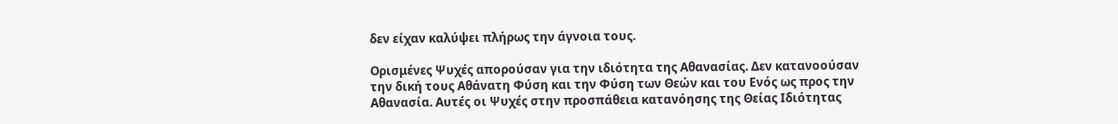δεν είχαν καλύψει πλήρως την άγνοια τους.

Ορισμένες Ψυχές απορούσαν για την ιδιότητα της Αθανασίας. Δεν κατανοούσαν την δική τους Αθάνατη Φύση και την Φύση των Θεών και του Ενός ως προς την Αθανασία. Αυτές οι Ψυχές στην προσπάθεια κατανόησης της Θείας Ιδιότητας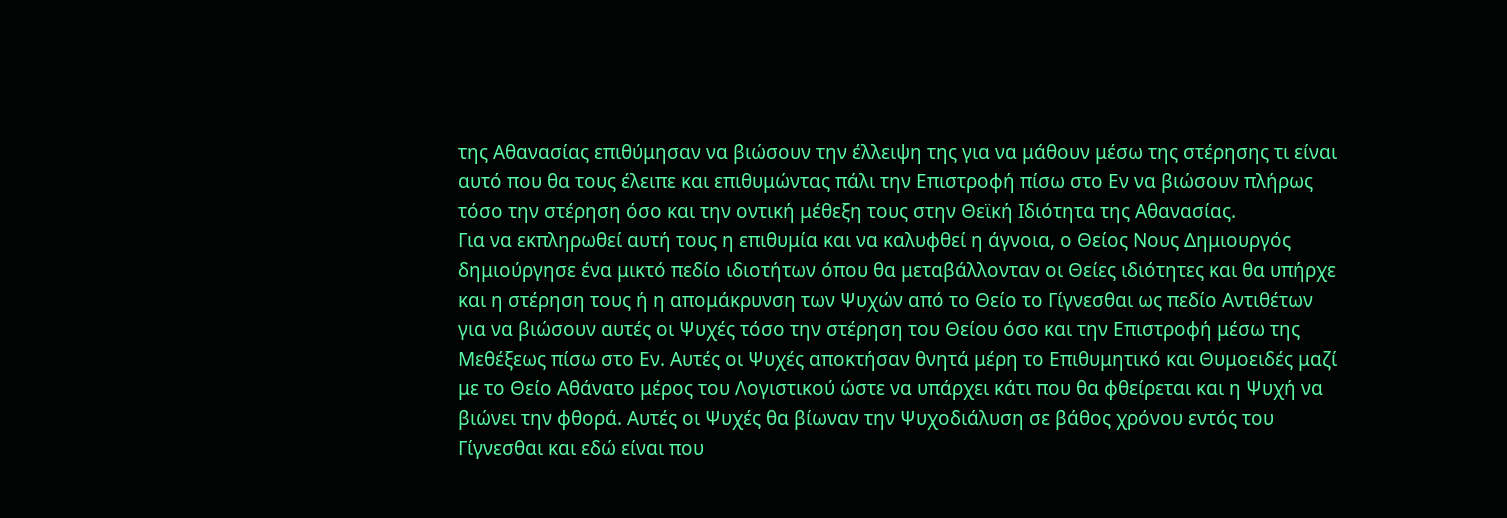της Αθανασίας επιθύμησαν να βιώσουν την έλλειψη της για να μάθουν μέσω της στέρησης τι είναι αυτό που θα τους έλειπε και επιθυμώντας πάλι την Επιστροφή πίσω στο Εν να βιώσουν πλήρως τόσο την στέρηση όσο και την οντική μέθεξη τους στην Θεϊκή Ιδιότητα της Αθανασίας.
Για να εκπληρωθεί αυτή τους η επιθυμία και να καλυφθεί η άγνοια, ο Θείος Νους Δημιουργός δημιούργησε ένα μικτό πεδίο ιδιοτήτων όπου θα μεταβάλλονταν οι Θείες ιδιότητες και θα υπήρχε και η στέρηση τους ή η απομάκρυνση των Ψυχών από το Θείο το Γίγνεσθαι ως πεδίο Αντιθέτων για να βιώσουν αυτές οι Ψυχές τόσο την στέρηση του Θείου όσο και την Επιστροφή μέσω της Μεθέξεως πίσω στο Εν. Αυτές οι Ψυχές αποκτήσαν θνητά μέρη το Επιθυμητικό και Θυμοειδές μαζί με το Θείο Αθάνατο μέρος του Λογιστικού ώστε να υπάρχει κάτι που θα φθείρεται και η Ψυχή να βιώνει την φθορά. Αυτές οι Ψυχές θα βίωναν την Ψυχοδιάλυση σε βάθος χρόνου εντός του Γίγνεσθαι και εδώ είναι που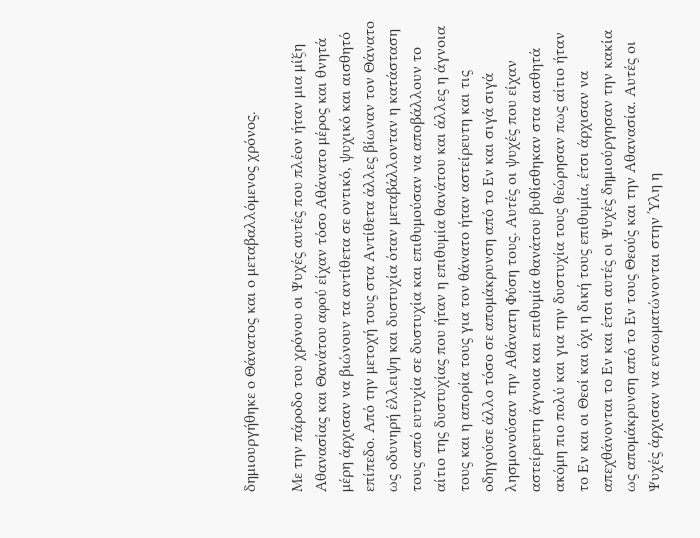δημιουργήθηκε ο Θάνατος και ο μεταβαλλόμενος χρόνος.

Με την πάροδο του χρόνου οι Ψυχές αυτές που πλέον ήταν μια μίξη Αθανασίας και Θανάτου αφού είχαν τόσο Αθάνατο μέρος και θνητά μέρη άρχισαν να βιώνουν τα αντίθετα σε οντικό, ψυχικό και αισθητό επίπεδο. Από την μετοχή τους στα Αντίθετα άλλες βίωναν τον Θάνατο ως οδυνηρή έλλειψη και δυστυχία όταν μεταβάλλονταν η κατάσταση τους από ευτυχία σε δυστυχία και επιθυμούσαν να αποβάλλουν το αίτιο της δυστυχίας που ήταν η επιθυμία θανάτου και άλλες η άγνοια τους και η απορία τους για τον θάνατο ήταν αστείρευτη και τις οδηγούσε άλλο τόσο σε απομάκρυνση από το Εν και σιγά σιγά λησμονούσαν την Αθάνατη Φύση τους. Αυτές οι ψυχές που είχαν αστείρευτη άγνοια και επιθυμία θανάτου βυθίσθηκαν στα αισθητά ακόμη πιο πολύ και για την δυστυχία τους θεώρησαν πως αίτιο ήταν το Εν και οι Θεοί και όχι η δική τους επιθυμία, έτσι άρχισαν να απεχθάνονται το Εν και έτσι αυτές οι Ψυχές δημιούργησαν την κακία ως απομάκρυνση από το Εν τους Θεούς και την Αθανασία. Αυτές οι Ψυχές άρχισαν να ενσωματώνονται στην Ύλη η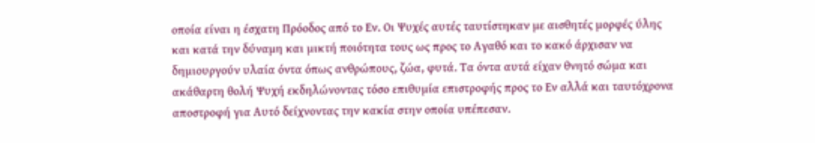οποία είναι η έσχατη Πρόοδος από το Εν. Οι Ψυχές αυτές ταυτίστηκαν με αισθητές μορφές ύλης και κατά την δύναμη και μικτή ποιότητα τους ως προς το Αγαθό και το κακό άρχισαν να δημιουργούν υλαία όντα όπως ανθρώπους, ζώα, φυτά. Τα όντα αυτά είχαν θνητό σώμα και ακάθαρτη θολή Ψυχή εκδηλώνοντας τόσο επιθυμία επιστροφής προς το Εν αλλά και ταυτόχρονα αποστροφή για Αυτό δείχνοντας την κακία στην οποία υπέπεσαν.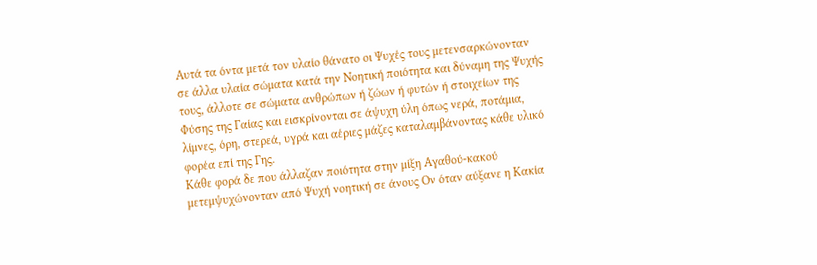Αυτά τα όντα μετά τον υλαίο θάνατο οι Ψυχές τους μετενσαρκώνονταν σε άλλα υλαία σώματα κατά την Νοητική ποιότητα και δύναμη της Ψυχής τους, άλλοτε σε σώματα ανθρώπων ή ζώων ή φυτών ή στοιχείων της Φύσης της Γαίας και εισκρίνονται σε άψυχη ύλη όπως νερά, ποτάμια, λίμνες, όρη, στερεά, υγρά και αέριες μάζες καταλαμβάνοντας κάθε υλικό φορέα επί της Γης.
Κάθε φορά δε που άλλαζαν ποιότητα στην μίξη Αγαθού-κακού μετεμψυχώνονταν από Ψυχή νοητική σε άνους Ον όταν αύξανε η Κακία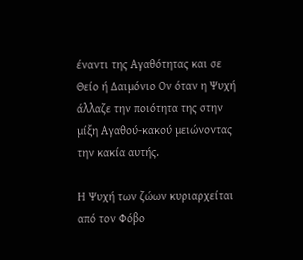έναντι της Αγαθότητας και σε Θείο ή Δαιμόνιο Ον όταν η Ψυχή άλλαζε την ποιότητα της στην μίξη Αγαθού-κακού μειώνοντας την κακία αυτής.

Η Ψυχή των ζώων κυριαρχείται από τον Φόβο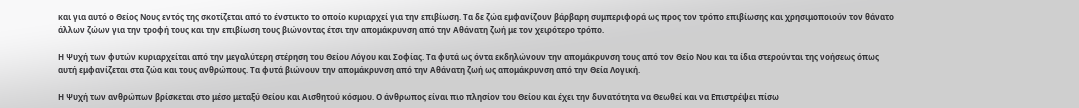και για αυτό ο Θείος Νους εντός της σκοτίζεται από το ένστικτο το οποίο κυριαρχεί για την επιβίωση. Τα δε ζώα εμφανίζουν βάρβαρη συμπεριφορά ως προς τον τρόπο επιβίωσης και χρησιμοποιούν τον θάνατο άλλων ζώων για την τροφή τους και την επιβίωση τους βιώνοντας έτσι την απομάκρυνση από την Αθάνατη ζωή με τον χειρότερο τρόπο.

Η Ψυχή των φυτών κυριαρχείται από την μεγαλύτερη στέρηση του Θείου Λόγου και Σοφίας. Τα φυτά ως όντα εκδηλώνουν την απομάκρυνση τους από τον Θείο Νου και τα ίδια στερούνται της νοήσεως όπως αυτή εμφανίζεται στα ζώα και τους ανθρώπους. Τα φυτά βιώνουν την απομάκρυνση από την Αθάνατη ζωή ως απομάκρυνση από την Θεία Λογική.

Η Ψυχή των ανθρώπων βρίσκεται στο μέσο μεταξύ Θείου και Αισθητού κόσμου. Ο άνθρωπος είναι πιο πλησίον του Θείου και έχει την δυνατότητα να Θεωθεί και να Επιστρέψει πίσω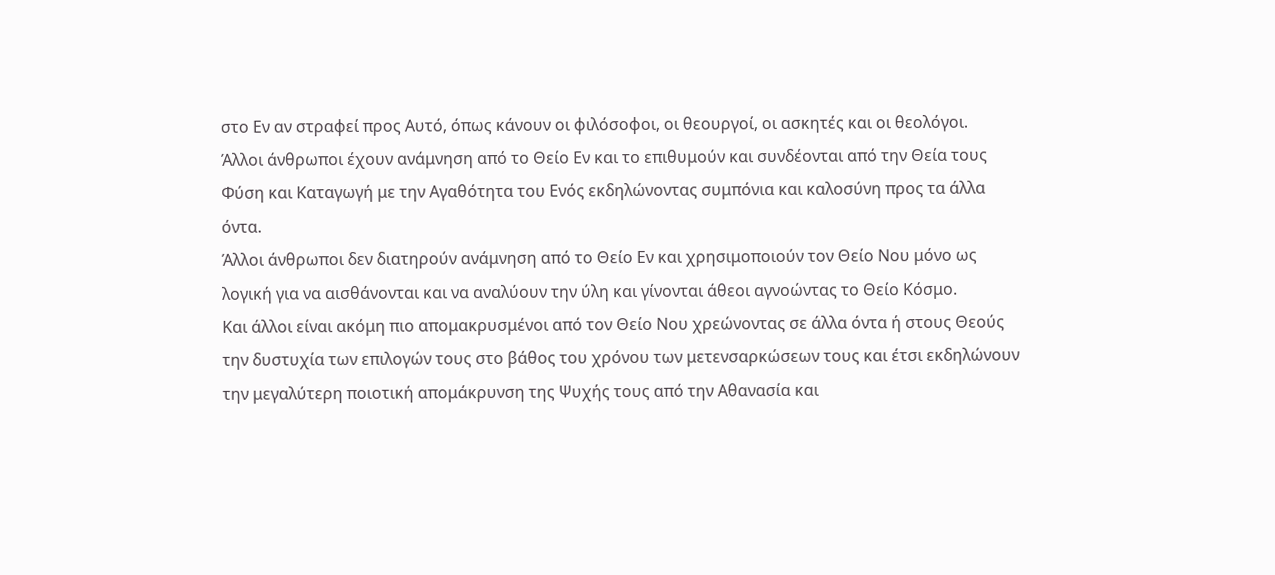στο Εν αν στραφεί προς Αυτό, όπως κάνουν οι φιλόσοφοι, οι θεουργοί, οι ασκητές και οι θεολόγοι.
Άλλοι άνθρωποι έχουν ανάμνηση από το Θείο Εν και το επιθυμούν και συνδέονται από την Θεία τους Φύση και Καταγωγή με την Αγαθότητα του Ενός εκδηλώνοντας συμπόνια και καλοσύνη προς τα άλλα όντα.
Άλλοι άνθρωποι δεν διατηρούν ανάμνηση από το Θείο Εν και χρησιμοποιούν τον Θείο Νου μόνο ως λογική για να αισθάνονται και να αναλύουν την ύλη και γίνονται άθεοι αγνοώντας το Θείο Κόσμο.
Και άλλοι είναι ακόμη πιο απομακρυσμένοι από τον Θείο Νου χρεώνοντας σε άλλα όντα ή στους Θεούς την δυστυχία των επιλογών τους στο βάθος του χρόνου των μετενσαρκώσεων τους και έτσι εκδηλώνουν την μεγαλύτερη ποιοτική απομάκρυνση της Ψυχής τους από την Αθανασία και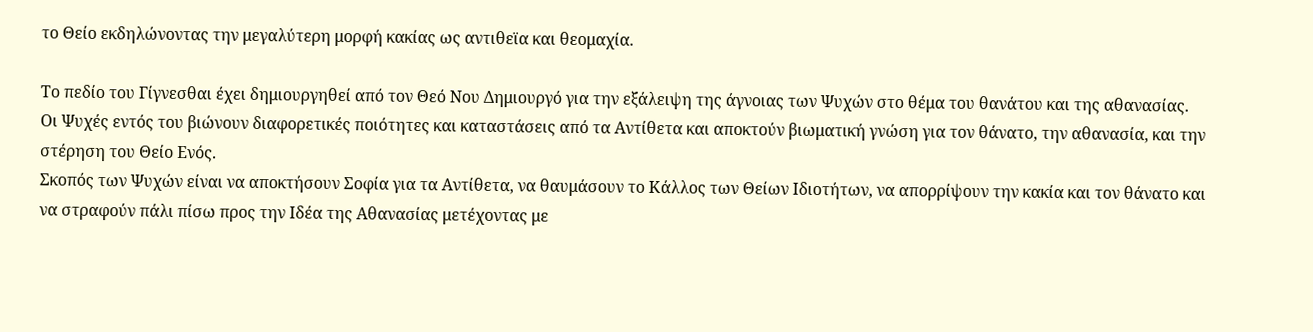το Θείο εκδηλώνοντας την μεγαλύτερη μορφή κακίας ως αντιθεϊα και θεομαχία.

Το πεδίο του Γίγνεσθαι έχει δημιουργηθεί από τον Θεό Νου Δημιουργό για την εξάλειψη της άγνοιας των Ψυχών στο θέμα του θανάτου και της αθανασίας.
Οι Ψυχές εντός του βιώνουν διαφορετικές ποιότητες και καταστάσεις από τα Αντίθετα και αποκτούν βιωματική γνώση για τον θάνατο, την αθανασία, και την στέρηση του Θείο Ενός.
Σκοπός των Ψυχών είναι να αποκτήσουν Σοφία για τα Αντίθετα, να θαυμάσουν το Κάλλος των Θείων Ιδιοτήτων, να απορρίψουν την κακία και τον θάνατο και να στραφούν πάλι πίσω προς την Ιδέα της Αθανασίας μετέχοντας με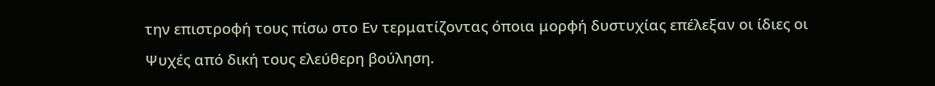την επιστροφή τους πίσω στο Εν τερματίζοντας όποια μορφή δυστυχίας επέλεξαν οι ίδιες οι Ψυχές από δική τους ελεύθερη βούληση.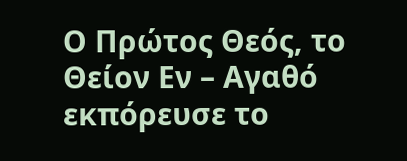Ο Πρώτος Θεός, το Θείον Εν – Αγαθό εκπόρευσε το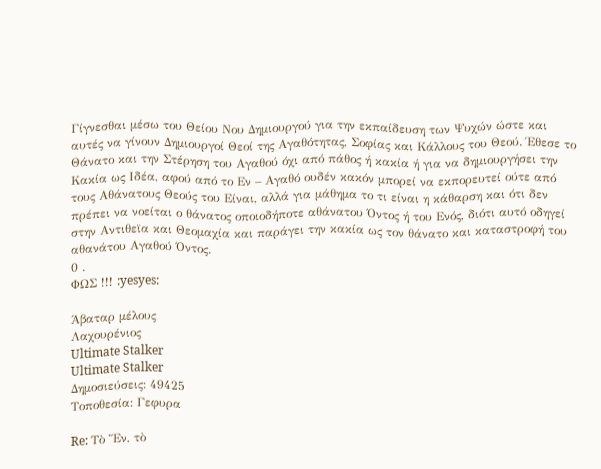Γίγνεσθαι μέσω του Θείου Νου Δημιουργού για την εκπαίδευση των Ψυχών ώστε και αυτές να γίνουν Δημιουργοί Θεοί της Αγαθότητας, Σοφίας και Κάλλους του Θεού. Έθεσε το Θάνατο και την Στέρηση του Αγαθού όχι από πάθος ή κακία ή για να δημιουργήσει την Κακία ως Ιδέα, αφού από το Εν – Αγαθό ουδέν κακόν μπορεί να εκπορευτεί ούτε από τους Αθάνατους Θεούς του Είναι, αλλά για μάθημα το τι είναι η κάθαρση και ότι δεν πρέπει να νοείται ο θάνατος οποιοδήποτε αθάνατου Όντος ή του Ενός, διότι αυτό οδηγεί στην Αντιθεϊα και Θεομαχία και παράγει την κακία ως τον θάνατο και καταστροφή του αθανάτου Αγαθού Όντος.
0 .
ΦΩΣ !!! :yesyes:

Άβαταρ μέλους
Λαχουρένιος
Ultimate Stalker
Ultimate Stalker
Δημοσιεύσεις: 49425
Τοποθεσία: Γεφυρα

Re: Τὸ Ἕν, τὸ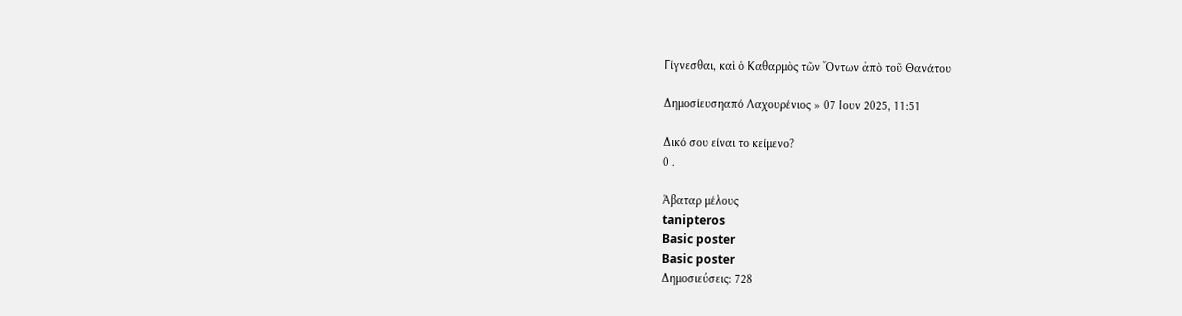Γίγνεσθαι, καὶ ὁ Καθαρμὸς τῶν Ὄντων ἀπὸ τοῦ Θανάτου

Δημοσίευσηαπό Λαχουρένιος » 07 Ιουν 2025, 11:51

Δικό σου είναι το κείμενο?
0 .

Άβαταρ μέλους
tanipteros
Basic poster
Basic poster
Δημοσιεύσεις: 728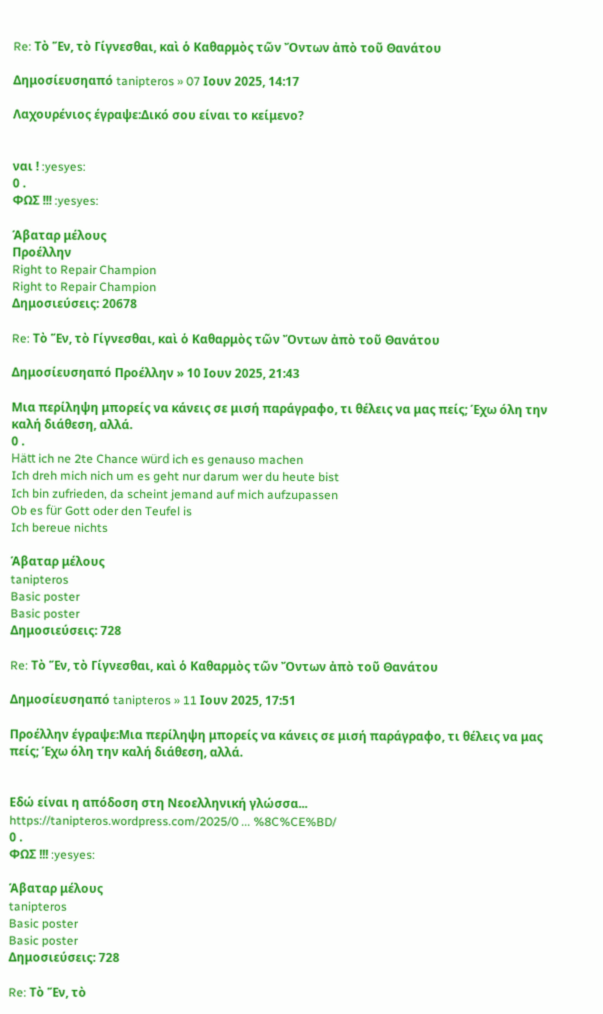Re: Τὸ Ἕν, τὸ Γίγνεσθαι, καὶ ὁ Καθαρμὸς τῶν Ὄντων ἀπὸ τοῦ Θανάτου

Δημοσίευσηαπό tanipteros » 07 Ιουν 2025, 14:17

Λαχουρένιος έγραψε:Δικό σου είναι το κείμενο?


ναι ! :yesyes:
0 .
ΦΩΣ !!! :yesyes:

Άβαταρ μέλους
Προέλλην
Right to Repair Champion
Right to Repair Champion
Δημοσιεύσεις: 20678

Re: Τὸ Ἕν, τὸ Γίγνεσθαι, καὶ ὁ Καθαρμὸς τῶν Ὄντων ἀπὸ τοῦ Θανάτου

Δημοσίευσηαπό Προέλλην » 10 Ιουν 2025, 21:43

Μια περίληψη μπορείς να κάνεις σε μισή παράγραφο, τι θέλεις να μας πείς; Έχω όλη την καλή διάθεση, αλλά.
0 .
Hätt ich ne 2te Chance würd ich es genauso machen
Ich dreh mich nich um es geht nur darum wer du heute bist
Ich bin zufrieden, da scheint jemand auf mich aufzupassen
Ob es für Gott oder den Teufel is
Ich bereue nichts

Άβαταρ μέλους
tanipteros
Basic poster
Basic poster
Δημοσιεύσεις: 728

Re: Τὸ Ἕν, τὸ Γίγνεσθαι, καὶ ὁ Καθαρμὸς τῶν Ὄντων ἀπὸ τοῦ Θανάτου

Δημοσίευσηαπό tanipteros » 11 Ιουν 2025, 17:51

Προέλλην έγραψε:Μια περίληψη μπορείς να κάνεις σε μισή παράγραφο, τι θέλεις να μας πείς; Έχω όλη την καλή διάθεση, αλλά.


Εδώ είναι η απόδοση στη Νεοελληνική γλώσσα...
https://tanipteros.wordpress.com/2025/0 ... %8C%CE%BD/
0 .
ΦΩΣ !!! :yesyes:

Άβαταρ μέλους
tanipteros
Basic poster
Basic poster
Δημοσιεύσεις: 728

Re: Τὸ Ἕν, τὸ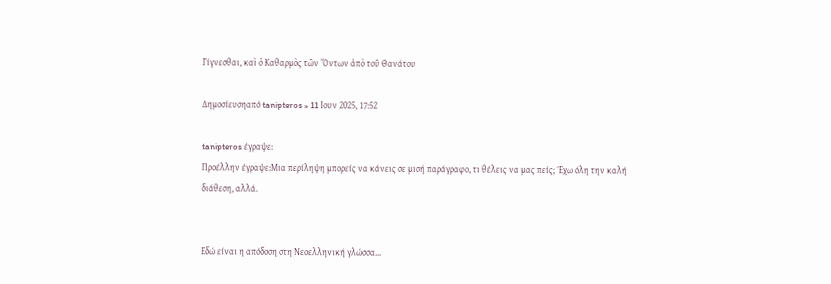Γίγνεσθαι, καὶ ὁ Καθαρμὸς τῶν Ὄντων ἀπὸ τοῦ Θανάτου

Δημοσίευσηαπό tanipteros » 11 Ιουν 2025, 17:52

tanipteros έγραψε:
Προέλλην έγραψε:Μια περίληψη μπορείς να κάνεις σε μισή παράγραφο, τι θέλεις να μας πείς; Έχω όλη την καλή διάθεση, αλλά.


Εδώ είναι η απόδοση στη Νεοελληνική γλώσσα...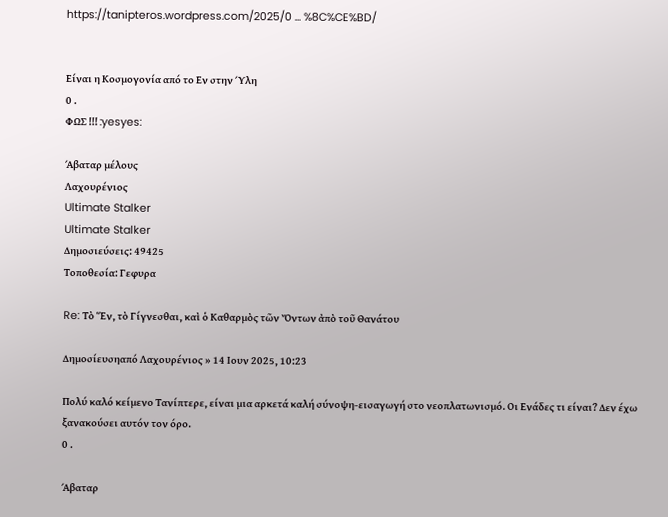https://tanipteros.wordpress.com/2025/0 ... %8C%CE%BD/


Είναι η Κοσμογονία από το Εν στην Ύλη
0 .
ΦΩΣ !!! :yesyes:

Άβαταρ μέλους
Λαχουρένιος
Ultimate Stalker
Ultimate Stalker
Δημοσιεύσεις: 49425
Τοποθεσία: Γεφυρα

Re: Τὸ Ἕν, τὸ Γίγνεσθαι, καὶ ὁ Καθαρμὸς τῶν Ὄντων ἀπὸ τοῦ Θανάτου

Δημοσίευσηαπό Λαχουρένιος » 14 Ιουν 2025, 10:23

Πολύ καλό κείμενο Τανίπτερε, είναι μια αρκετά καλή σύνοψη-εισαγωγή στο νεοπλατωνισμό. Οι Ενάδες τι είναι? Δεν έχω ξανακούσει αυτόν τον όρο.
0 .

Άβαταρ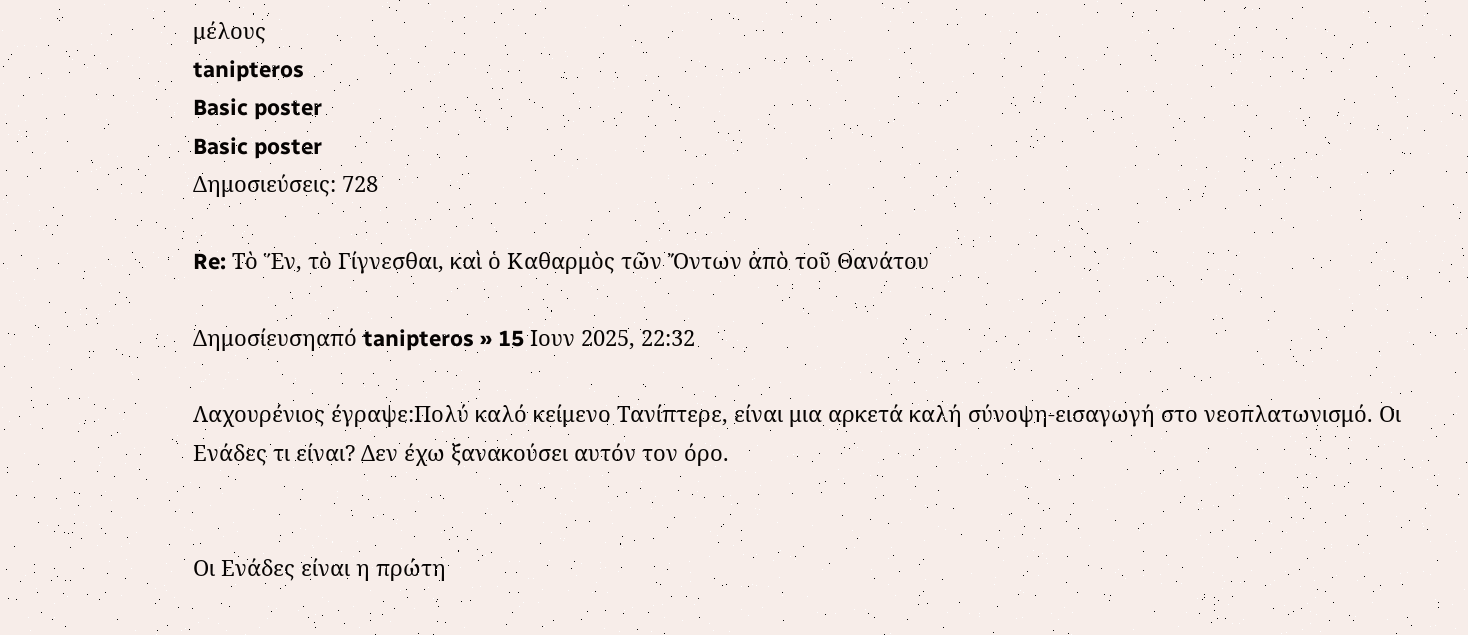μέλους
tanipteros
Basic poster
Basic poster
Δημοσιεύσεις: 728

Re: Τὸ Ἕν, τὸ Γίγνεσθαι, καὶ ὁ Καθαρμὸς τῶν Ὄντων ἀπὸ τοῦ Θανάτου

Δημοσίευσηαπό tanipteros » 15 Ιουν 2025, 22:32

Λαχουρένιος έγραψε:Πολύ καλό κείμενο Τανίπτερε, είναι μια αρκετά καλή σύνοψη-εισαγωγή στο νεοπλατωνισμό. Οι Ενάδες τι είναι? Δεν έχω ξανακούσει αυτόν τον όρο.


Οι Ενάδες είναι η πρώτη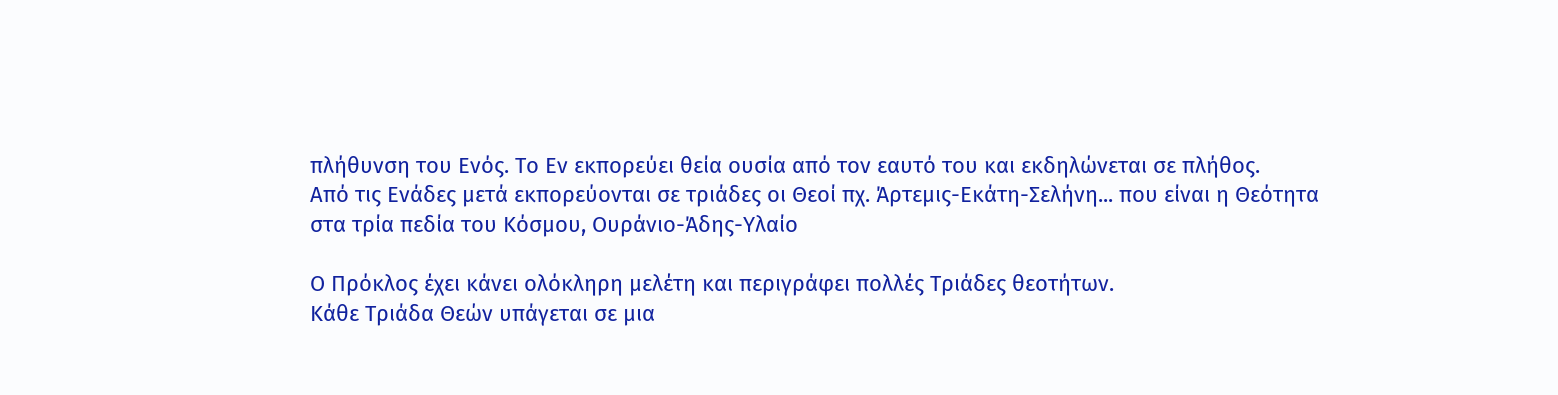πλήθυνση του Ενός. Το Εν εκπορεύει θεία ουσία από τον εαυτό του και εκδηλώνεται σε πλήθος.
Από τις Ενάδες μετά εκπορεύονται σε τριάδες οι Θεοί πχ. Άρτεμις-Εκάτη-Σελήνη... που είναι η Θεότητα στα τρία πεδία του Κόσμου, Ουράνιο-Άδης-Υλαίο

Ο Πρόκλος έχει κάνει ολόκληρη μελέτη και περιγράφει πολλές Τριάδες θεοτήτων.
Κάθε Τριάδα Θεών υπάγεται σε μια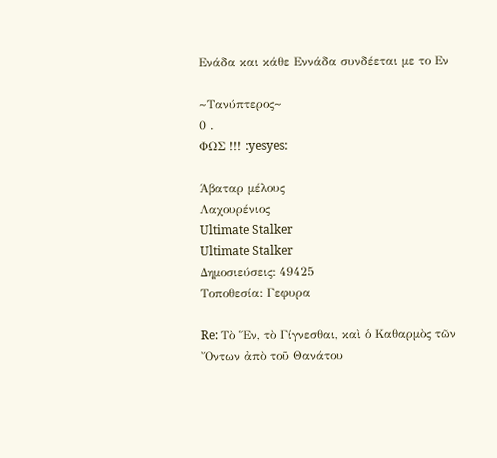Ενάδα και κάθε Εννάδα συνδέεται με το Εν

~Τανύπτερος~
0 .
ΦΩΣ !!! :yesyes:

Άβαταρ μέλους
Λαχουρένιος
Ultimate Stalker
Ultimate Stalker
Δημοσιεύσεις: 49425
Τοποθεσία: Γεφυρα

Re: Τὸ Ἕν, τὸ Γίγνεσθαι, καὶ ὁ Καθαρμὸς τῶν Ὄντων ἀπὸ τοῦ Θανάτου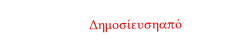Δημοσίευσηαπό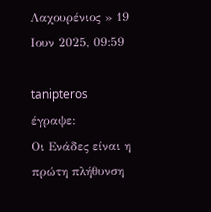Λαχουρένιος » 19 Ιουν 2025, 09:59

tanipteros έγραψε:
Οι Ενάδες είναι η πρώτη πλήθυνση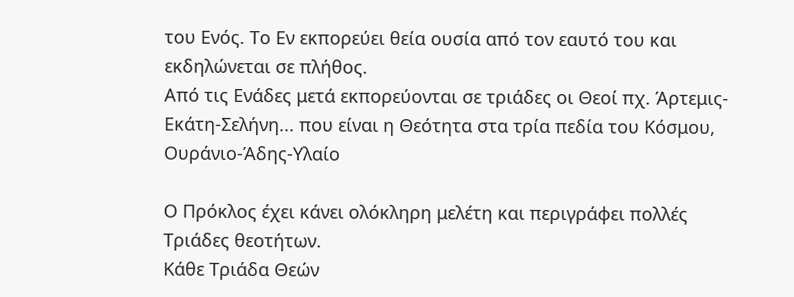του Ενός. Το Εν εκπορεύει θεία ουσία από τον εαυτό του και εκδηλώνεται σε πλήθος.
Από τις Ενάδες μετά εκπορεύονται σε τριάδες οι Θεοί πχ. Άρτεμις-Εκάτη-Σελήνη... που είναι η Θεότητα στα τρία πεδία του Κόσμου, Ουράνιο-Άδης-Υλαίο

Ο Πρόκλος έχει κάνει ολόκληρη μελέτη και περιγράφει πολλές Τριάδες θεοτήτων.
Κάθε Τριάδα Θεών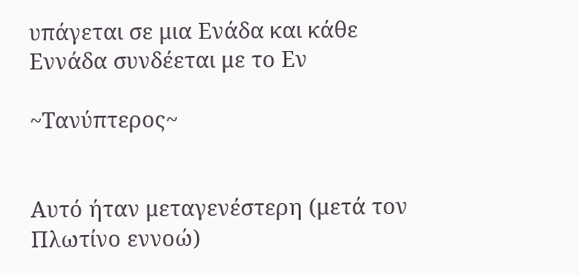υπάγεται σε μια Ενάδα και κάθε Εννάδα συνδέεται με το Εν

~Τανύπτερος~


Αυτό ήταν μεταγενέστερη (μετά τον Πλωτίνο εννοώ)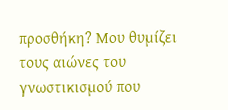προσθήκη? Μου θυμίζει τους αιώνες του γνωστικισμού που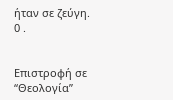ήταν σε ζεύγη.
0 .


Επιστροφή σε “Θεολογία”